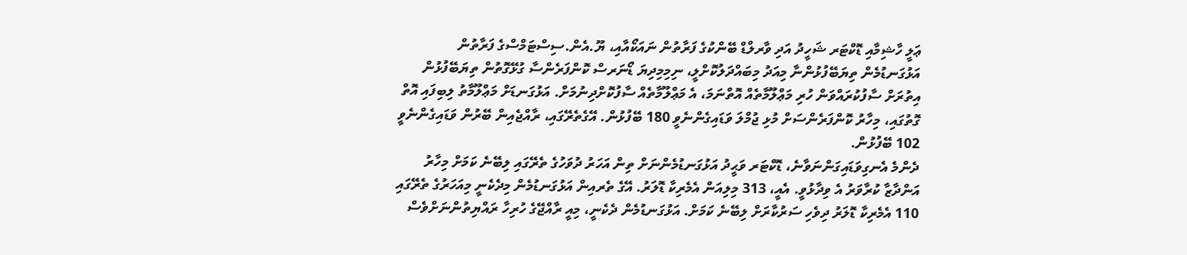ޢަލީ ހާޝިމާއި ޑޮކްޓަރ ޝަހީދު އަދި ވާރލްޑް ބޭންކުގެ ފަރާތުން ނައަކޯއާއި، ޔޫ.އެން.ސިސްޓަމްސްގެ ފަރާތުން އަޅުގަނޑުމެން ތިޔަބޭފުޅުންނާ މިއަދު މިބައްދަލުކޮށްލީ، ނިމިމިދިޔަ ޑޯނަރސް ކޮންފަރެންސާ ގުޅޭގޮތުން ތިޔަބޭފުޅުން އިތުރަށް ސާފުކުރައްވަން ހުރި މަޢްލޫމާތެއް އޮތްނަމަ، އެ މަޢްލޫމާތެއް ސާފުކޮށްދިނުމަށް. އަޅުގަނޑަށް މަޢްލޫމާތު ލިބިފައި އޮތް ގޮތުގައި، މިހާރު ކޮންފަރެންސަށް މުޅި ޖުމްލަ ވަޑައިގެންނެވީ 180 ބޭފުޅުން. އޭގެތެރޭގައި، ރާއްޖެއިން ބޭރުން ވަޑައިގެންނެވީ 102 ބޭފުޅުން.
ދެންމެ އެނގިވަޑައިގަންނަވާނެ، ޑޮކްޓަރ ވަޙީދު އަޅުގަނޑުމެންނަށް ތިން އަހަރު ދުވަހުގެ ތެރޭގައި ލިބޭނެ ކަމަށް މިހާރު އަންދާޒާ ކުރާވަރު އެ ވިދާޅުވީ. އެއީ، 313 މިލިއަން އެމެރިކާ ޑޮލަރު. އޭގެ ތެރއިން އަޅުގަނޑުމެން މިދެކެނީ މިއަހަރުގެ ތެރޭގައި 110 އެމެރިކާ ޑޮލަރު ދިވެހި ސަރުކާރަށް ލިބޭނެ ކަމަށް. އަޅުގަނޑުމެން ދެކެނީ، މިއީ ރާއްޖޭގެ ހުރިހާ ރައްޔިތުންނަށްވެސް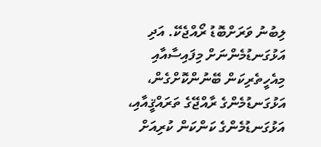ލިބުނު ވަރަށްބޮޑު ރޯއްޖެކޭ. އަދި އަޅުގަނޑުމެންނަށް މިފައިސާއާއި މިއެހީތެރިކަން ބޭނުންކޮށްގެން، އަޅުގަނޑުމެންގެ ރާއްޖޭގެ ތަރައްޤީއާއި، އަޅުގަނޑުމެންގެ ކަންކަން ކުރިއަށް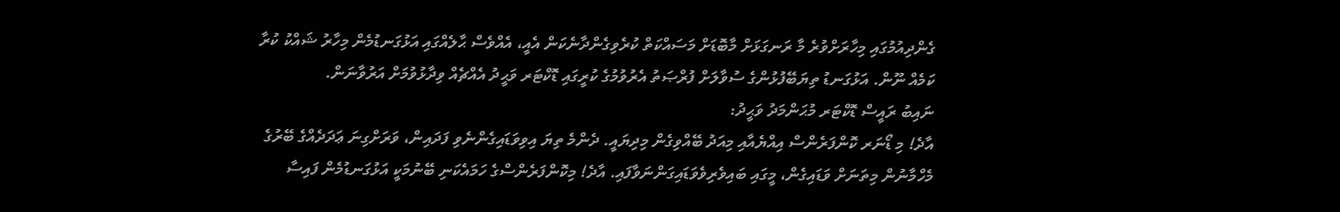ގެންދިއުމުގައި މިހާރަށްވުރެ މާ ރަނގަޅަށް މާބޮޑަށް މަސައްކަތް ކުރެވިގެންދާނެކަން އެއީ، އެއްވެސް ޙާލެއްގައި އަޅުގަނޑުމެން މިހާރު ޝައްކު ކުރާ ކަމެއް ނޫން. އަޅުގަނޑު ތިޔަބޭފުޅުންގެ ސުވާލަށް ފުރްޞަތު އެރުވުމުގެ ކުރީގައި ޑޮކްޓަރ ވަޙީދު އެއްޗެއް ވިދާޅުވުމަށް އަރުވާނަން.
ނައިބު ރައީސް ޑޮކްޓަރ މުޙަންމަދު ވަޙީދު:
އާދެ! މި ޑޯނަރ ކޮންފަރެންސް އިއްޔެއާއި މިއަދު ބޭއްވިގެން މިދިޔައީ. ދެންމެ ތިޔަ އިވިވަޑައިގެންނެވި ފަދައިން، ވަރަށްގިނަ ޢަދަދެއްގެ ބޭރުގެ މެހްމާނުން މިތަނަށް ވަޑައިގެން، މީގައި ބައިވެރިވެވަޑައިގަންނަވާފައި. އާދެ! މިކޮންފަރެންސްގެ ހަމައެކަނި ބޭނުމަކީ އަޅުގަނޑުމެން ފައިސާ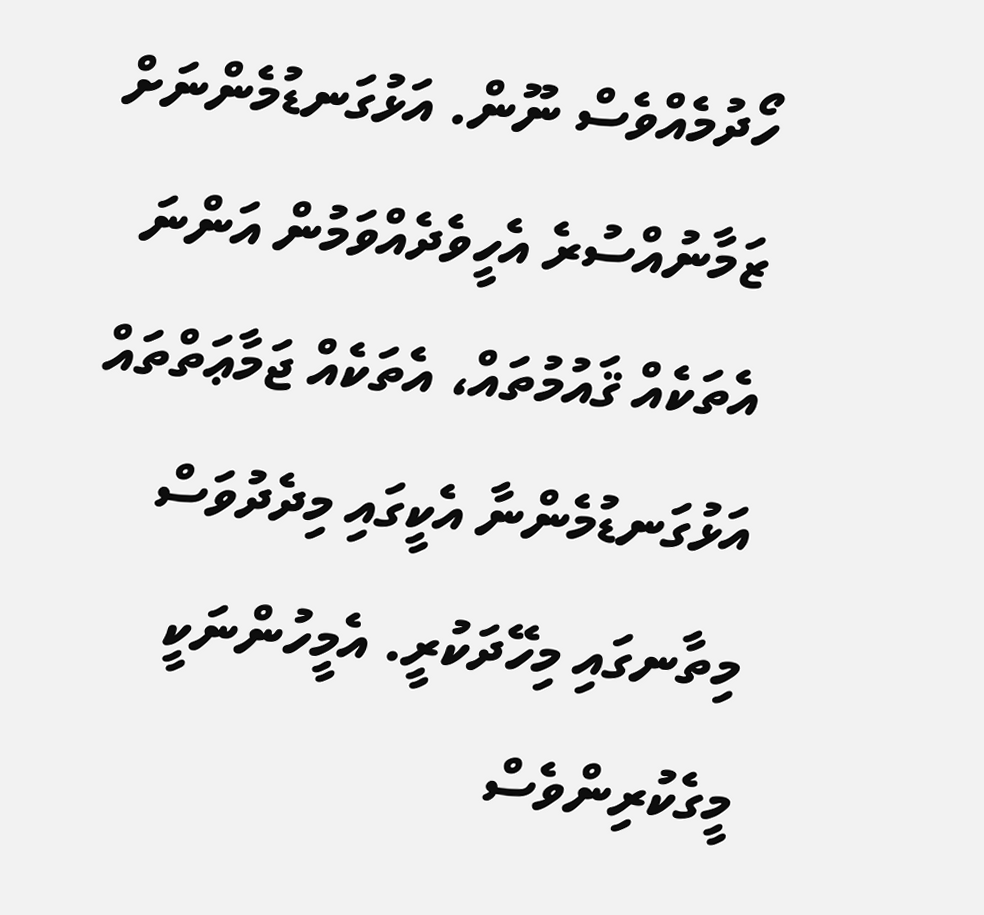ހޯދުމެއްވެސް ނޫން. އަޅުގަނޑުމެންނަށް ޒަމާނުއްސުރެ އެހީވެދެއްވަމުން އަންނަ އެތަކެއް ޤައުމުތައް، އެތަކެއް ޖަމާޢަތްތައް އަޅުގަނޑުމެންނާ އެކީގައި މިދެދުވަސް މިތާނގައި މިހޭދަކުރީ. އެމީހުންނަކީ މީގެކުރިންވެސް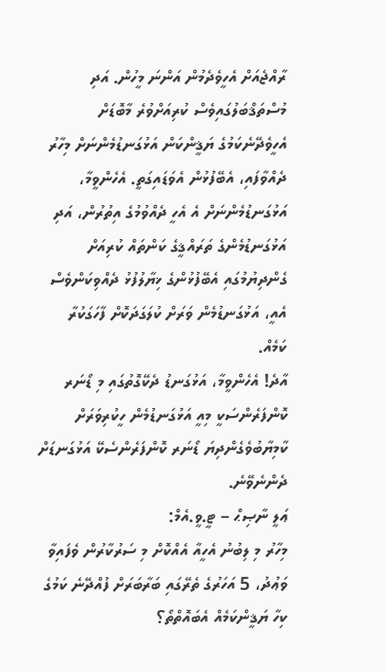ރާއްޖެއަށް އެހީވެދެމުން އަންނަ މީހުން. އަދި މުސްތަޤްބަލުގައިވެސް ކުރިއަށްވުރެ މާބޮޑަށް އެހީވެދޭނެކަމުގެ ޔަޤީންކަން އަޅުގަނޑުމެންނަށް މިހާރު ދެއްވާފައި، އެބޭފުޅުން އެވަޑައިގަތީ. އެހެންވީމާ، އަޅުގަނޑުމެންނަށް އެ އެހީ ދެއްވުމުގެ އިތުރުން، އަދި އަޅުގަނޑުމެންގެ ތަރައްޤީގެ ކަންތައް ކުރިއަށް ގެންދިޔުމުގައި އެބޭފުޅުންގެ ޚިޔާލުފުޅު ދެއްވިކަންވެސް އެއީ، އަޅުގަނޑުމެން ވަރަށް ކުލަގަދަކޮށް ފާހަގަކުރާ ކަމެއް.
އާދެ! އެހެންވީމާ، އަޅުގަނޑު ދެކޭގޮތުގައި މި ޑޯނަރ ކޮންފަރެންސަކީ މިއީ އަޅުގަނޑުމެން ހީކުރިވަރަށް ކާމިޔާބުވެގެންދިޔަ ޑޯނަރ ކޮންފަރެންސެކޭ އަޅުގަނޑަށް ދެންނެވޭނެ.
ޢަލީ ނާޞިޙް – ޓީ.ވީ.އެމް:
މިހާރު މި ލިބުނު އެހީއާ އެއްކޮށް މި ސަރުކާރުން ވެފައިވާ ވަޢުދު، 5 އަހަރުގެ ތެރޭގައި ބަރާބަރަށް ފުއްދޭނެ ކަމުގެ ކިހާ ޔަޤީންކަމެއް އެބައޮތްތޯ؟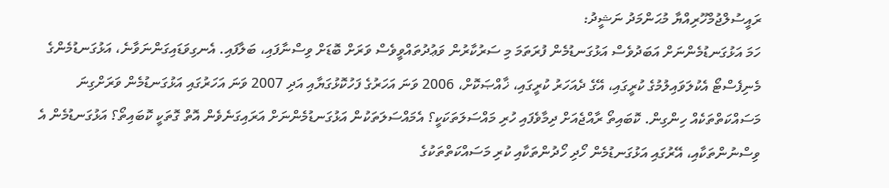ރައީސުލްޖުމްހޫރިއްޔާ މުޙަންމަދު ނަޝީދު:
ހަމަ އަޅުގަނޑުމެންނަށް އަބަދުވެސް އަޅުގަނޑުމެން ފުރަތަމަ މި ސަރުކާރުން ވަޢުދުތައްވީވެސް ވަރަށް ބޮޑަށް ވިސްނާފައި، ބަލާފައި. އެނގިވަޑައިގަންނަވާނެ، އަޅުގަނޑުމެންގެ މެނިފެސްޓޯ އެކުލަވައިލުމުގެ ކުރީގައި، އޭގެ ދެއަހަރު ކުރީގައި، ޚާއްޞަކޮށް، 2006 ވަނަ އަހަރުގެ ފަހުކޮޅުގަޔާއި އަދި 2007 ވަނަ އަހަރުގައި އަޅުގަނޑުމެން ވަރަށްގިނަ މަސައްކަތްތަކެއް ހިންގިން. ކޮބައިތޯ ރާއްޖެއަށް ދިމާވެފައި ހުރި މައްސަލަތަކަކީ؟ އެމައްސަލަތަކުން އަޅުގަނޑުމެންނަށް އަރައިގަނެވެން އޮތް ގޮތަކީ ކޮބައިތޯ؟ އަޅުގަނޑުމެން އެ ވިސްނުންތަކާއި، އޭރުގައި އަޅުގަނޑުމެން ހޯދި ހޯދުންތަކާއި ކުރި މަސައްކަތްތަކުގެ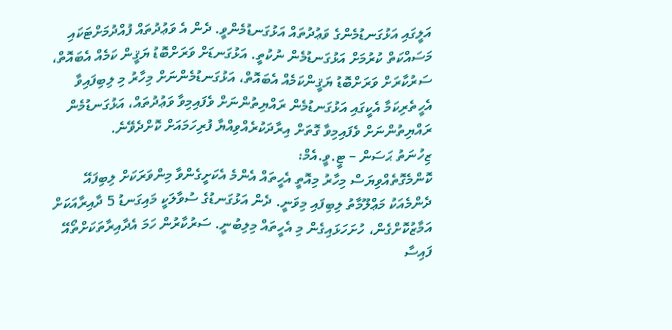އަލީގައި އަޅުގަނޑުމެންގެ ވަޢުދުތައް އަޅުގަނޑުމެންވީ. ދެން އެ ވަޢުދުތައް ފުއްދުމަށްޓަކައި މަސައްކަތް ކުރުމަށް އަޅުގަނޑުމެން ނުކުތީ. އަޅުގަނޑަށް ވަރަށްބޮޑު ޔަޤީން ކަމެއް އެބައޮތް، ސަރުކާރަށް ވަރަށްބޮޑު ޔަޤީންކަމެއް އެބައޮތް، އަޅުގަނޑުމެންނަށް މިހާރު މި ލިބިފައިވާ އެހީތެރިކަމާ އެކީގައި އަޅުގަނޑުމެން ރައްޔިތުންނަށް ވެފައިމިވާ ވަޢުދުތައް، އަޅުގަނޑުމެން ރައްޔިތުންނަށް ވެފައިމިވާ ގޮތަށް އިރާދަކުރެއްވިއްޔާ ފުރިހަމައަށް ކޮށްދެވޭނެ.
ޒިހުނަތު ޙަސަން – ޓީ.ވީ.އެމް:
ކޮންމެގޮތެއްވިޔަސް މިހާރު މިއޮތީ އެހީތައް އެންމެ އެކަށީގެންވާ މިންވަރަކަށް ލިބިފައޭ ދެންމެއަކު މަޢްލޫމާތު ލިބިފައި މިވަނީ. ދެން އަޅުގަނޑުގެ ސުވާލަކީ މައިގަނޑު 5 ދާއިރާއަކަށް އަމާޒުކޮށްގެން، ހުށަހަޅައިގެން މި އެހީތައް މިލިބުނީ. ސަރުކާރުން ހަމަ އެދާއިރާތަކަށްތޯއޭ ފައިސާ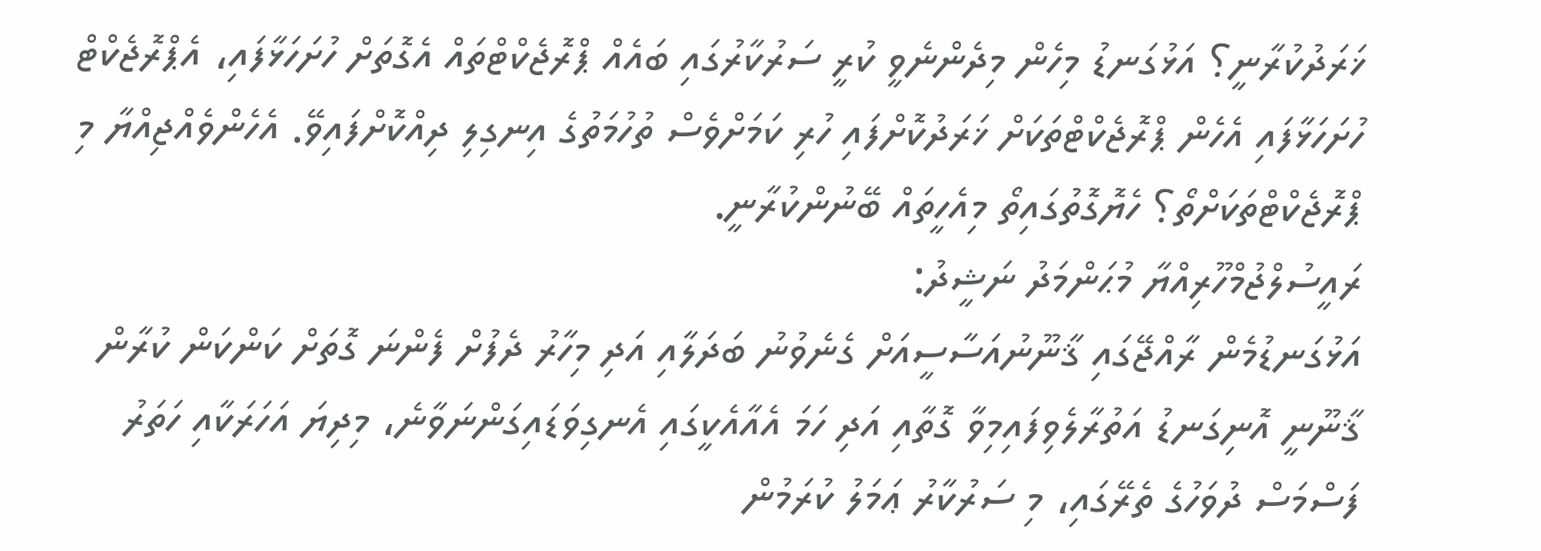ޚަރަދުކުރާނީ؟ އަޅުގަނޑު މިހެން މިދެންނެވީ ކުރީ ސަރުކާރުގައި ބައެއް ޕްރޮޖެކްޓްތައް އެގޮތަށް ހުށަހަޅާފައި، އެޕްރޮޖެކްޓް ހުށަހަޅާފައި އެހެން ޕްރޮޖެކްޓްތަކަށް ޚަރަދުކޮށްފައި ހުރި ކަމަށްވެސް ތުހުމަތުގެ އިނގިލި ދިއްކޮށްފައިވޭ. އެހެންވެއްޖިއްޔާ މި ޕްރޮޖެކްޓްތަކަށްތޯ؟ ހެޔޮގޮތުގައިތޯ މިއެހީތައް ބޭނުންކުރާނީ.
ރައީސުލްޖުމްހޫރިއްޔާ މުޙަންމަދު ނަޝީދު:
އަޅުގަނޑުމެން ރާއްޖޭގައި ޤާނޫނުއަސާސީއަށް ގެނެވުނު ބަދަލާއި އަދި މިހާރު ދެފުށް ފެންނަ ގޮތަށް ކަންކަން ކުރާން ޤާނޫނީ އޮނިގަނޑު އަތުރާލެވިފައިމިވާ ގޮތާއި އަދި ހަމަ އެއާއެކީގައި އެނގިވަޑައިގަންނަވާނެ، މިދިޔަ އަހަރަކާއި ހަތަރު ފަސްމަސް ދުވަހުގެ ތެރޭގައި، މި ސަރުކާރު ޢަމަލު ކުރަމުން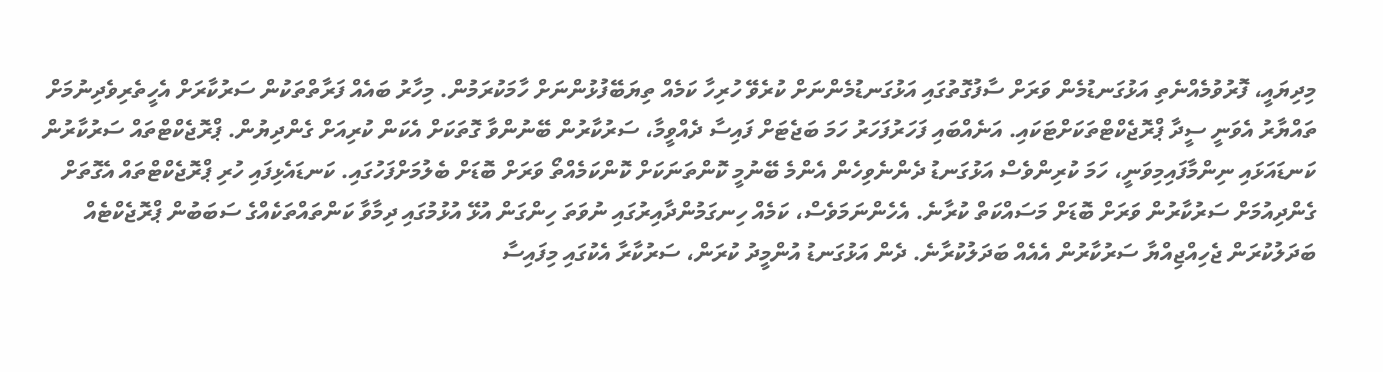މިދިޔައީ، ފޮރުވުމެއްނެތި އަޅުގަނޑުމެން ވަރަށް ސާފުގޮތުގައި އަޅުގަނޑުމެންނަށް ކުރެވޭ ހުރިހާ ކަމެއް ތިޔަބޭފުޅުންނަށް ހާމަކުރަމުން. މިހާރު ބައެއް ފަރާތްތަކުން ސަރުކާރަށް އެހީތެރިވެދިނުމަށް ތައްޔާރު އެވަނީ ސީދާ ޕްރޮޖެކްޓްތަކަށްޓަކައި. އަނެއްބައި ފަހަރުފަހަރު ހަމަ ބަޖެޓަށް ފައިސާ ދެއްވީމާ، ސަރުކާރުން ބޭނުންވާ ގޮތަކަށް އެކަން ކުރިއަށް ގެންދިޔުން. ޕްރޮޖެކްޓްތައް ސަރުކާރުން ކަނޑައަޅައި ނިންމާފައިމިވަނީ، ހަމަ ކުރިންވެސް އަޅުގަނޑު ދެންނެވިހެން އެންމެ ބޭނުމީ ކޮންތަނަކަށް ކޮންކަމެއްތޯ ވަރަށް ބޮޑަށް ބެލުމަށްފަހުގައި. ކަނޑައެޅިފައި ހުރި ޕްރޮޖެކްޓްތައް އެގޮތަށް ގެންދިއުމަށް ސަރުކާރުން ވަރަށް ބޮޑަށް މަސައްކަތް ކުރާނެ. އެހެންނަމަވެސް، ކަމެއް ހިނގަމުންދާއިރުގައި ނުވަތަ ހިންގަން އުޅޭ އުޅުމުގައި ދިމާވާ ކަންތައްތަކެއްގެ ސަބަބުން ޕްރޮޖެކްޓެއް ބަދަލުކުރަން ޖެހިއްޖިއްޔާ ސަރުކާރުން އެއެއް ބަދަލުކުރާނެ. ދެން އަޅުގަނޑު އުންމީދު ކުރަން، ސަރުކާރާ އެކުގައި މިފައިސާ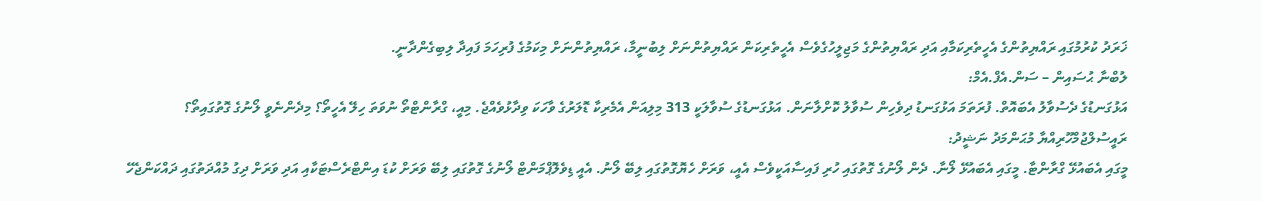ޚަރަދު ކުރުމުގައި ރައްޔިތުންގެ އެހީތެރިކަމާއި އަދި ރައްޔިތުންގެ މަޖިލީހުގެވެސް އެހީތެރިކަން ރައްޔިތުންނަށް ލިބުނީމާ، ރައްޔިތުންނަށް މިކަމުގެ ފުރިހަމަ ފައިދާ ލިބިގެންދާނީ.
ލުބްނާ ޙުސައިން – ސަން.އެފް.އެމް:
އަޅުގަނޑުގެ ދެސުވާލު އެބައޮތް. ފުރަތަމަ އަޅުގަނޑު ދިވެހިން ސުވާލު ކޮށްލާނަން. އަޅުގަނޑުގެ ސުވާލަކީ 313 މިލިއަން އެމެރިކާ ޑޮލަރުގެ ވާހަކަ ވިދާޅުވެއްޖެ. މިއީ، ގްރާންޓްތޯ ނުވަތަ ހިލޭ އެހީތޯ؟ މިދެންނެވީ ލޯނުގެ ގޮތުގައިތޯ؟
ރައީސުލްޖުމްހޫރިއްޔާ މުޙަންމަދު ނަޝީދު:
މީގައި އެބައުޅޭ ގްރާންޓާ. މީގައި އެބައުޅޭ ލޯނާ. ދެން ލޯނުގެ ގޮތުގައި ހުރި ފައިސާއަކީވެސް އެއީ، ވަރަށް ހެޔޮގޮތުގައި ލިބޭ ލޯނު. އެއީ ޑިވެލޮޕްމަންޓް ލޯނުގެ ގޮތުގައި ލިބޭ ވަރަށް ކުޑަ އިންޓްރެސްޓަކާއި އަދި ވަރަށް ދިގު މުއްދަތުގައި ދައްކަންޖެހޭ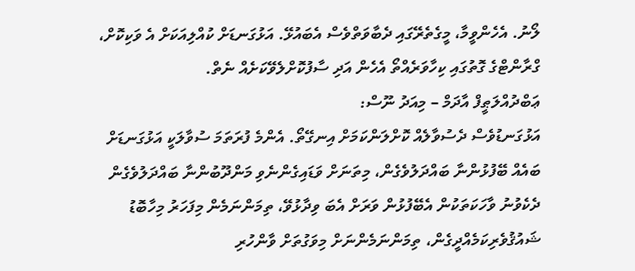ލޯނު. އެހެންވީމާ، މީގެތެރޭގައި ދެބާވަތްވެސް އެބައުޅޭ. އަޅުގަނޑަށް ކުއްލިއަކަށް އެ ވަކިކޮށް، ގްރާންޓްގެ ގޮތުގައި ކިހާވަރެއްތޯ އެހެން އަދި ސާފުކޮށްލެވޭކަށެއް ނެތް.
ޢަބްދުއްލަޠީފް އާދަމް – މިއަދު ނޫސް:
އަޅުގަނޑުވެސް ދެސުވާލެއް ކޮށްލަންކަމަށް އިނގޭތޯ. އެންމެ ފުރަތަމަ ސުވާލަކީ އަޅުގަނޑަށް ބައެއް ބޭފުޅުންނާ ބައްދަލުވެގެން، މިތަނަށް ވަޑައިގެންނެވި މަންދޫބުންނާ ބައްދަލުވެގެން ދެކެވުނު ވާހަކަތަކުން އެބޭފުޅުން ވަރަށް އެބަ ވިދާޅުވޭ، ތިމަންނަމެން މިފަހަރު މިހާބޮޑު ޝައުޤުވެރިކަމެއްދީގެން، ތިމަންނަމެންނަށް މިވަގުތަށް ވާންހުރި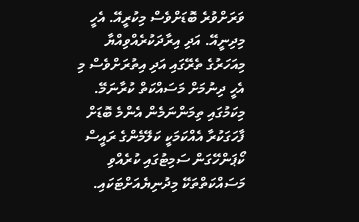ވަރަށްވުރެ ބޮޑަށްވެސް މިކުރީއޭ. އެހީ މިދިނީއޭ. އަދި އިރާދަކުރެއްވިއްޔާ މިއަހަރުގެ ތެރޭގައި އަދި އިތުރަށްވެސް މި އެހީ ދިނުމަށް މަސައްކަތް ކުރާނަމޭ. މިކަމުގައި ތިމަންނަމެން އެންމެ ބޮޑަށް ފާހަގަކުރާ އެއްކަމަކީ ކަލޭމެންގެ ރައީސް ކޯޕަންހޭގަން ސަމިޓުގައި ކުރެއްވި މަސައްކަތްތަކޭ މިދުނިޔެއަށްޓަކައި.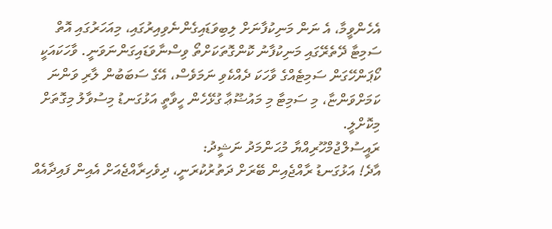އެހެންވީމާ، އެ ނަން މަނިކުފާނަށް ލިބިވަޑައިގެންނެވިއިރުގައި، މިއަހަރުގައި އޮތް ސަމިޓާ ދޭތެރޭގައި މަނިކުފާނު ކޮންގޮތަކަށްތޯ ވިސްނާވަޑައިގަންނަވަނީ. ވާހަކައަކީ ކޯޕަންހޭގަން ސަމިޓެއްގެ ވާހަކަ ދެއްކެވި ނަމަވެސް، އޭގެ ސަބަބުން ލާރި ވަންނަ ކަމަށްވަންޏާ، މި ސަމިޓާ މި މައުޟޫޢާ ގުޅޭހެން ހީވާތީ އަޅުގަނޑު މިސުވާލު މިގޮތަށް މިކޮށްލީ.
ރައީސުލްޖުމްހޫރިއްޔާ މުޙަންމަދު ނަޝީދު:
އާދެ! އަޅުގަނޑު ރާއްޖެއިން ބޭރަށް ދަތުރުކުރަނީ، ދިވެހިރާއްޖެއަށް އެއިން ފައިދާއެއް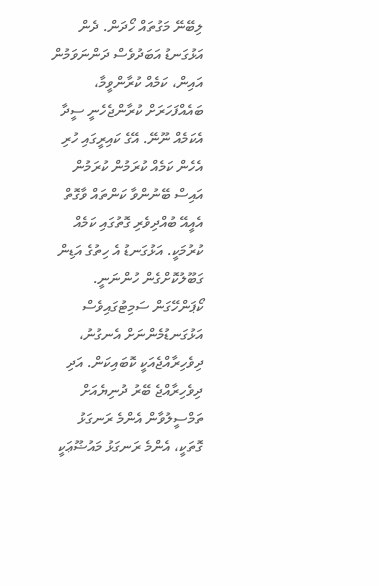ލިބޭނޭ މަގުތައް ހޯދަން. ދެން އަޅުގަނޑު އަބަދުވެސް ދަންނަވަމުން އައިން، ކަމެއް ކުރާންވީމާ، ބައެއްފަހަރަށް ކުރާންޖެހެނީ ސީދާ އެކަމެއް ނޫނޭ. އޭގެ ކައިރީގައި ހުރި އެހެން ކަމެއް ކުރަމުން ކުރަމުން އައިސް ބޭނުންވާ ކަންތައް ވާގޮތް އެއީއޭ ބުއްދިވެރި ގޮތުގައި ކަމެއް ކުރުމަކީ. އަޅުގަނޑު އެ ހިތުގެ އަޑިން ގަބޫލުކޮށްގެން ހުންނަނީ. ކޯޕަންހޭގަން ސަމިޓުގައިވެސް އަޅުގަނޑުމެންނަށް އެނގުނު، ދިވެހިރާއްޖެއަކީ ކޮބައިކަން. އަދި ދިވެހިރާއްޖެ ބޭރު ދުނިޔެއަށް ތަމްސީލުވާން އެންމެ ރަނގަޅު ގޮތަކީ، އެންމެ ރަނގަޅު މައުޟޫޢަކީ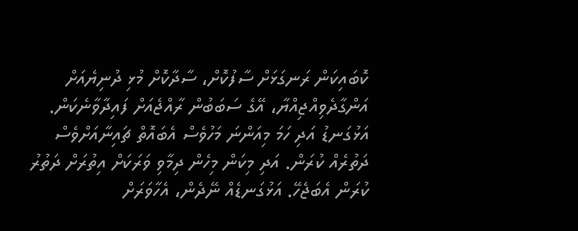ކޮބައިކަން ރަނގަޅަށް ސާފުކޮށް، ސާދާކޮށް މުޅި ދުނިޔެއަށް އަންގާދެވިއްޖިއްޔާ، އޭގެ ސަބަބުން ރާއްޖެއަށް ފައިދާވާނެކަން. އަޅުގަނޑު އަދި ހަމަ މިއަންނަ މަހުވެސް އެބައޮތް ޗައިނާއަށްވެސް ދަތުރެއް ކުރަން. އަދި މިކަން މިހެން ދިމާވި ވަރަކަށް އިތުރަށް ދަތުރު ކުރަން އެބަޖެހޭ. އަޅުގަނޑެއް ނޭދެން، އެހާވަރަށް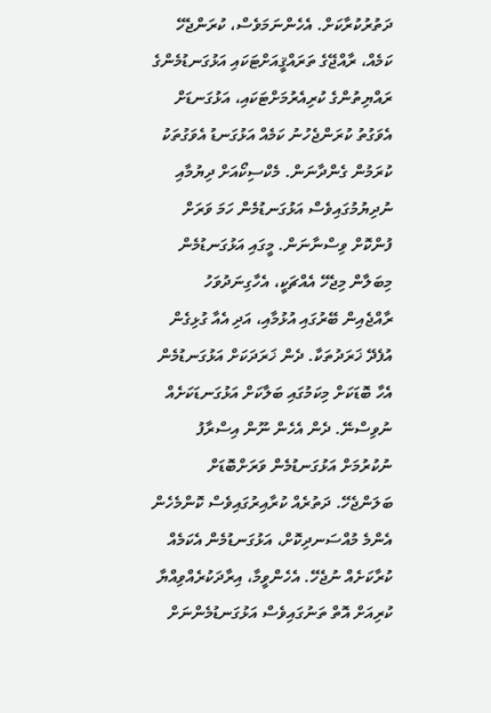ދަތުރުކުރާކަށް. އެހެންނަމަވެސް، ކުރަންޖެހޭ ކަމެއް، ރާއްޖޭގެ ތަރައްޤީއަށްޓަކައި އަޅުގަނޑުމެންގެ ރައްޔިތުންގެ ކުރިއެރުމަށްޓަކައި، އަޅުގަނޑަށް އެވަގުތު ކުރަންޖެހުނު ކަމެއް އަޅުގަނޑު އެވަގުތަކު ކުރަމުން ގެންދާނަން. މެކްސިކޯއަށް ދިޔުމާއި ނުދިޔުމުގައިވެސް އަޅުގަނޑުމެން ހަމަ ވަރަށް ފުންކޮށް ވިސްނާނަން. މީގައި އަޅުގަނޑުމެން މިބަލާން މިޖެހޭ އެއްޗަކީ، އެހާގިނަދުވަހު ރާއްޖެއިން ބޭރުގައި އުޅުމާއި، އަދި އެއާ ގުޅިގެން އުފެދޭ ޚަރަދުތަކާ. ދެން ޚަރަދަކަށް އަޅުގަނޑުމެން އެހާ ބޮޑަކަށް މިކަމުގައި ބަލާކަށް އަޅުގަނޑަކަށެއް ނުވިސްނޭ. ދެން އެހެން ނޫން އިސްރާފު ނުކުރުމަށް އަޅުގަނޑުމެން ވަރަށްބޮޑަށް ބަލަންޖެހޭ. ދަތުރެއް ކުރާއިރުގައިވެސް ކޮންމެހެން އެންމެ މުއްސަނދިކޮށް، އަޅުގަނޑުމެން އެކަމެއް ކުރާކަށެއް ނުޖެހޭ. އެހެންވީމާ، އިރާދަކުރެއްވިއްޔާ ކުރިއަށް އޮތް ތަނުގައިވެސް އަޅުގަނޑުމެންނަށް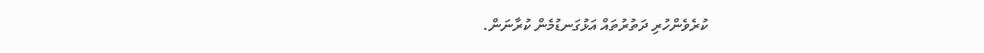ކުރެވެންހުރި ދަތުރުތައް އަޅުގަނޑުމެން ކުރާނަން.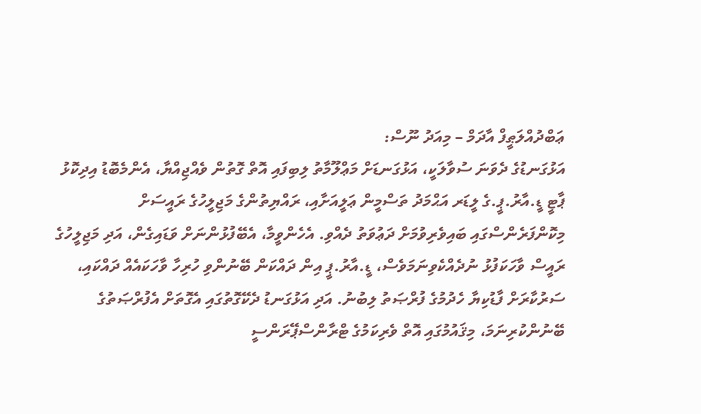ޢަބްދުއްލަޠީފް އާދަމް – މިއަދު ނޫސް:
އަޅުގަނޑުގެ ދެވަނަ ސުވާލަކީ، އަޅުގަނޑަށް މަޢްލޫމާތު ލިބިފައި އޮތް ގޮތުން ވެއްޖިއްޔާ، އެންމެބޮޑު އިދިކޮޅު ޕާޓީ ޑީ.އާރު.ޕީ.ގެ ލީޑަރ އަޙްމަދު ތަސްމީން ޢަލީއަށާއި، ރައްޔިތުންގެ މަޖިލީހުގެ ރައީސަށް މިކޮންފަރެންސްގައި ބައިވެރިވުމަށް ދަޢުވަތު ދެއްވި. އެހެންވީމާ، އެބޭފުޅުންނަށް ވަޑައިގެން، އަދި މަޖިލީހުގެ ރައީސް ވާހަކަފުޅު ނުދެއްކެވިނަމަވެސް، ޑީ.އާރު.ޕީ އިން ދައްކަން ބޭނުންވި ހުރިހާ ވާހަކައެއް ދައްކައި، ސަރުކާރަށް ފާޑުކިޔާ ހެދުމުގެ ފުރްޞަތު ލިބުނު. އަދި އަޅުގަނޑު ދެކޭގޮތުގައި އެގޮތަށް އެފުރްޞަތުގެ ބޭނުންކުރިނަމަ، މިޤައުމުގައި އޮތް ވެރިކަމުގެ ޓްރާންސްޕޭރަންސީ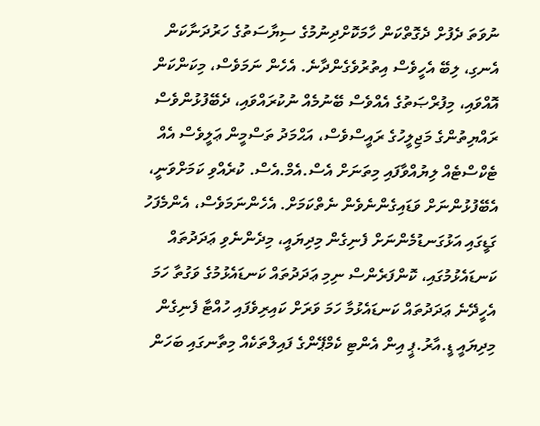ނުވަތަ ދެފުށް ދެގޮތްކަން ހާމަކޮށްދިނުމުގެ ސިޔާސަތުގެ ހަރުދަނާކަން އެނގި، ލިބޭ އެހީވެސް އިތުރުވެގެންދާނެ. އެހެން ނަމަވެސް، މިކަންކަން އޮއްވައި، މިފުރްޞަތުގެ އެއްވެސް ބޭނުމެއް ނުކުރައްވައި، ދެބޭފުޅުންވެސް ރައްޔިތުންގެ މަޖިލީހުގެ ރައީސްވެސް، އަޙްމަދު ތަސްމީން ޢަލީވެސް އެއް ޓެކްސްޓެއް ލިޔުއްވާފައި މިތަނަށް އެސް.އެމް.އެސް. ކުރެއްވި ކަމަށްވަނީ، އެބޭފުޅުންނަށް ވަޑައިގެންނެވެން ނެތްކަމަށް. އެހެންނަމަވެސް، އެންމެފަހު ގަޑީގައި އަޅުގަނޑުމެންނަށް ފެނިގެން މިދިޔައީ، މިދެންނެވި ޢަދަދުތައް ކަނޑައެޅުމުގައި، ކޮންފަރެންސް ނިމި ޢަދަދުތައް ކަނޑައެޅުމުގެ ވަގުތާ ހަމަ އެހީދޭނެ ޢަދަދުތައް ކަނޑައެޅުމާ ހަމަ ވަރަށް ކައިރިވެފައި ހުއްޓާ ފެނިގެން މިދިޔައީ ޑީ.އާރު.ޕީ އިން އެންޓި ކެމްޕޭންގެ ފައިލްތަކެއް މިތާނގައި ބަހަން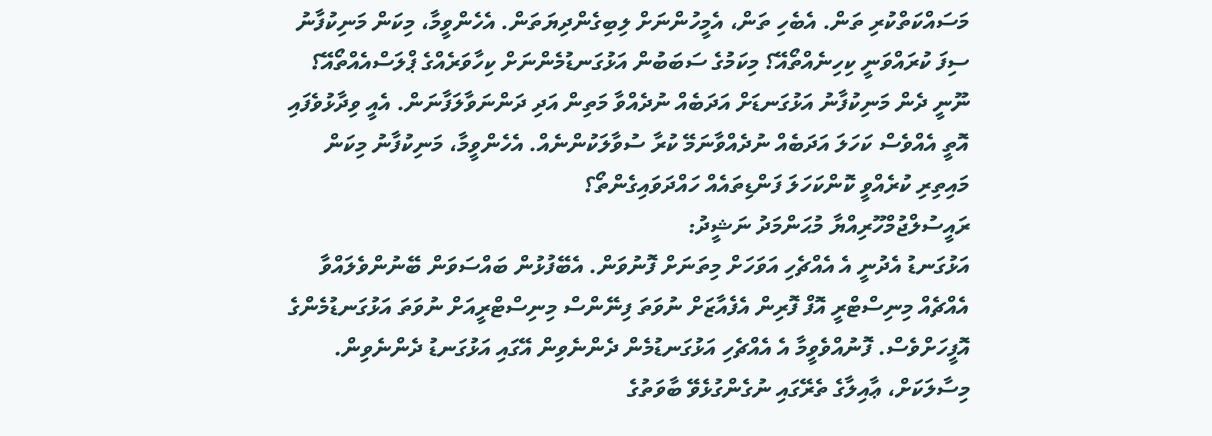މަސައްކަތްކުރި ތަން. އެބެހި ތަން، އެމީހުންނަށް ލިބިގެންދިޔަތަން. އެހެންވީމާ، މިކަން މަނިކުފާނު ސިފަ ކުރައްވަނީ ކިހިނެއްތޯއޭ؟ މިކަމުގެ ސަބަބުން އަޅުގަނޑުމެންނަށް ކިހާވަރެއްގެ ޕްލަސްއެއްތޯއޭ؟ ނޫނީ ދެން މަނިކުފާނު އަޅުގަނޑަށް އަދަބެއް ނުދެއްވާ މަތިން އަދި ދަންނަވާލަފާނަން. އެއީ ވިދާޅުވެފައި އޮތީ އެއްވެސް ކަހަލަ އަދަބެއް ނުދެއްވާނަމޭ ކުރާ ސުވާލަކުންނެއް. އެހެންވީމާ، މަނިކުފާނު މިކަން މައިތިރި ކުރެއްވީ ކޮންކަހަލަ ފަންޑިތައެއް ހައްދަވައިގެންތޯ؟
ރައީސުލްޖުމްހޫރިއްޔާ މުޙަންމަދު ނަޝީދު:
އަޅުގަނޑު އެދުނީ އެ އެއްޗެހި އަވަހަށް މިތަނަށް ފޮނުވަން. އެބޭފުޅުން ބައްސަވަން ބޭނުންވެލައްވާ އެއްޗެއް މިނިސްޓްރީ އޮފް ފޮރިން އެފެއާޒަށް ނުވަތަ ފިނޭންސް މިނިސްޓްރީއަށް ނުވަތަ އަޅުގަނޑުމެންގެ އޮފީހަށްވެސް. ފޮނުއްވެވީމާ އެ އެއްޗެހި އަޅުގަނޑުމެން ދެންނެވިން އޭގައި އަޅުގަނޑު ދެންނެވިން. މިސާލަކަށް، ޢާއިލާގެ ތެރޭގައި ނުގެންގުޅެވޭ ބާވަތުގެ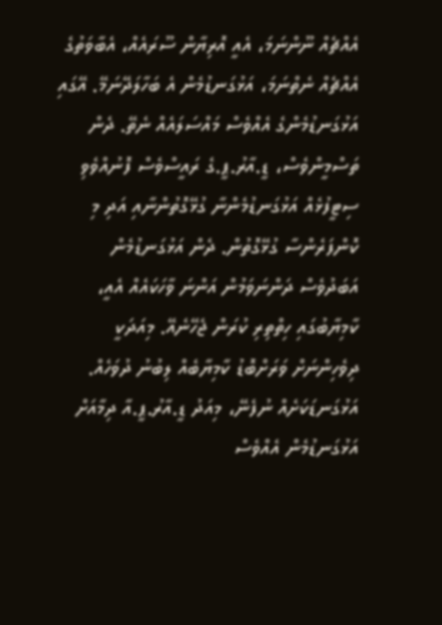އެއްޗެއް ނޫންނަމަ، އެއީ އޮރިޔާން ސޫރައެއް، އެބާވަތުގެ އެއްޗެއް ނެތްނަމަ، އަޅުގަނޑުމެން އެ ބަހާލަދޭނަމޭ. އޭގައި އަޅުގަނޑުމެންގެ އެއްވެސް މައްސަލައެއް ނެތޭ. ދެން ތަސްމީންވެސް، ޑީ.އާރު.ޕީ.ގެ ރައީސްވެސް ފޮނުއްވެވި ސިޓީފުޅެއް އަޅުގަނޑުމެންނާ ގުޅޭގޮތުންނާއި އަދި މި ކޮންފަރެންސާ ގުޅޭގޮތުން. ދެން އަޅުގަނޑުމެން އަބަދުވެސް ދަންނަވަމުން އަންނަ ވާހަކައެއް އެއީ، ކާމިޔާބުގައި ހިތްތިރި ކުރަން ޖެހޭނެއޭ. މިއަދަކީ ދިވެހިންނަށް ވަރަށްބޮޑު ކާމިޔާބެއް ލިބުނު ދުވަހެއް. އަޅުގަނޑަކަށެއް ނުފެނޭ، މިއަދު ޑީ.އާރު.ޕީ.އާ ދިމާއަށް އަޅުގަނޑުމެން އެއްވެސް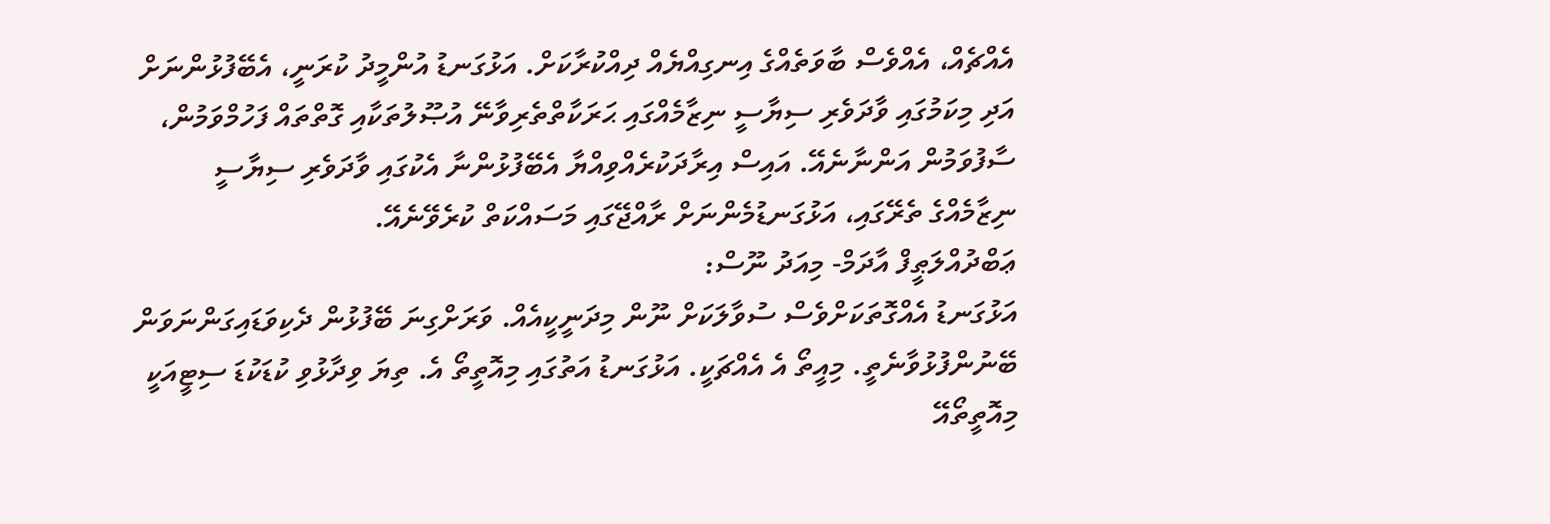އެއްޗެއް، އެއްވެސް ބާވަތެއްގެ އިނގިއްޔެއް ދިއްކުރާކަށް. އަޅުގަނޑު އުންމީދު ކުރަނީ، އެބޭފުޅުންނަށް އަދި މިކަމުގައި ވާދަވެރި ސިޔާސީ ނިޒާމެއްގައި ޙަރަކާތްތެރިވާނޭ އުޞޫލުތަކާއި ގޮތްތައް ފަހުމްވަމުން، ސާފުވަމުން އަންނާނެއޭ. އައިސް އިރާދަކުރެއްވިއްޔާ އެބޭފުޅުންނާ އެކުގައި ވާދަވެރި ސިޔާސީ ނިޒާމެއްގެ ތެރޭގައި، އަޅުގަނޑުމެންނަށް ރާއްޖޭގައި މަސައްކަތް ކުރެވޭނެއޭ.
ޢަބްދުއްލަޠީފް އާދަމް- މިއަދު ނޫސް:
އަޅުގަނޑު އެއްގޮތަކަށްވެސް ސުވާލަކަށް ނޫން މިދަނީކީއެއް. ވަރަށްގިނަ ބޭފުޅުން ދެކިވަޑައިގަންނަވަން ބޭނުންފުޅުވާނެތީ. މިއީތޯ އެ އެއްޗަކީ. އަޅުގަނޑު އަތުގައި މިއޮތީތޯ އެ. ތިޔަ ވިދާޅުވި ކުޑަކުޑަ ސިޓީއަކީ މިއޮތީތޯއޭ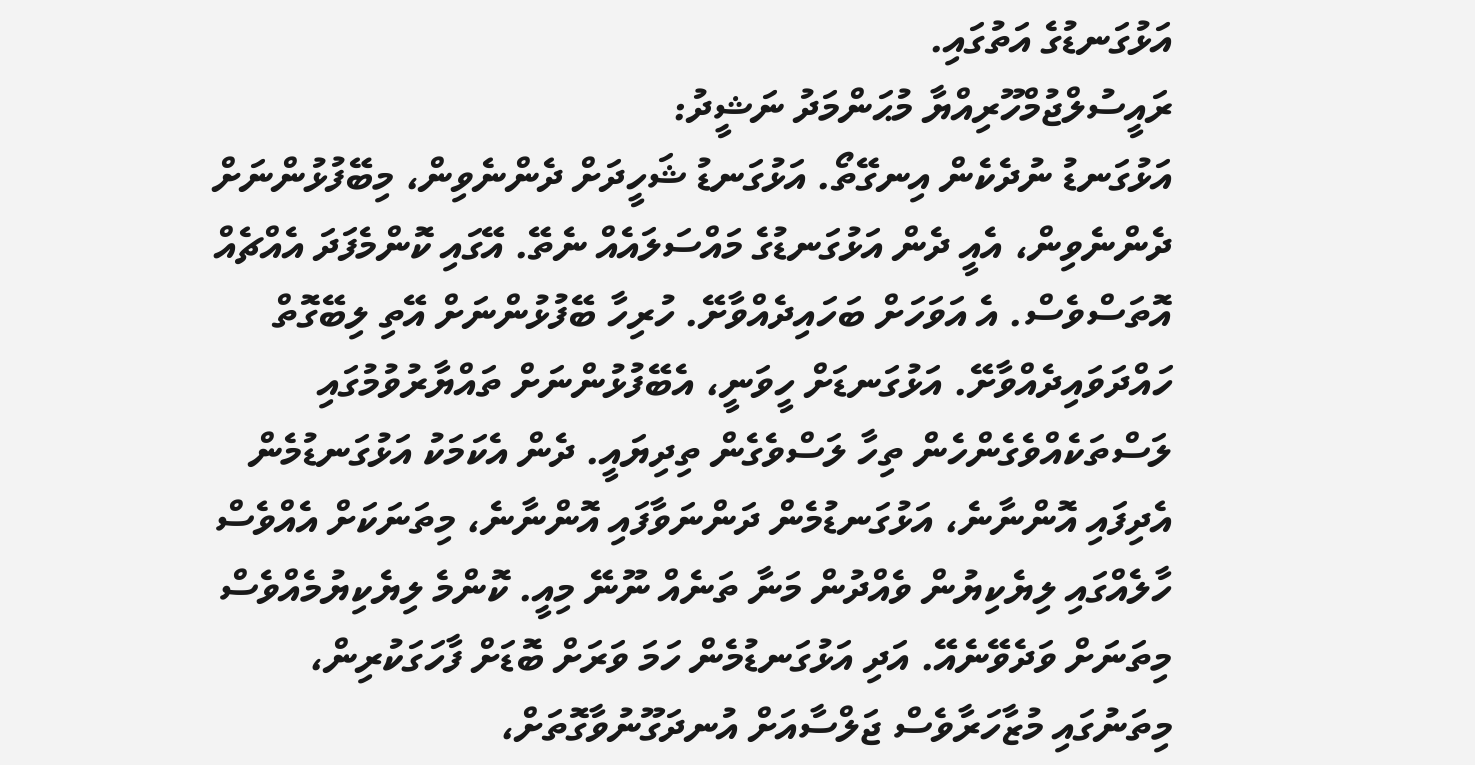އަޅުގަނޑުގެ އަތުގައި.
ރައީސުލްޖުމްހޫރިއްޔާ މުޙަންމަދު ނަޝީދު:
އަޅުގަނޑު ނުދެކެން އިނގޭތޯ. އަޅުގަނޑު ޝަހީދަށް ދެންނެވިން، މިބޭފުޅުންނަށް ދެންނެވިން، އެއީ ދެން އަޅުގަނޑުގެ މައްސަލައެއް ނެތޭ. އޭގައި ކޮންމެފަދަ އެއްޗެއް އޮތަސްވެސް. އެ އަވަހަށް ބަހައިދެއްވާށޭ. ހުރިހާ ބޭފުޅުންނަށް އޭތި ލިބޭގޮތް ހައްދަވައިދެއްވާށޭ. އަޅުގަނޑަށް ހީވަނީ، އެބޭފުޅުންނަށް ތައްޔާރުވުމުގައި ލަސްތަކެއްވެގެންހެން ތިހާ ލަސްވެގެން ތިދިޔައީ. ދެން އެކަމަކު އަޅުގަނޑުމެން އެދިފައި އޮންނާނެ، އަޅުގަނޑުމެން ދަންނަވާފައި އޮންނާނެ، މިތަނަކަށް އެއްވެސް ހާލެއްގައި ލިޔެކިޔުން ވެއްދުން މަނާ ތަނެއް ނޫނޭ މިއީ. ކޮންމެ ލިޔެކިޔުމެއްވެސް މިތަނަށް ވަދެވޭނެއޭ. އަދި އަޅުގަނޑުމެން ހަމަ ވަރަށް ބޮޑަށް ފާހަގަކުރިން، މިތަނުގައި މުޒާހަރާވެސް ޖަލްސާއަށް އުނދަގޫނުވާގޮތަށް،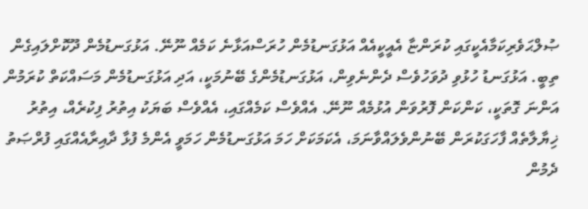ޞުލްޙަވެރިކަމާއެކީގައި ކުރަންޏާ އެއީކީއެއް އަޅުގަނޑުމެން ހުރަސްއަޅާނެ ކަމެއް ނޫނޭ. އަޅުގަނޑުމެން ދޫކޮށްލައިގެން ތިބީ. އަޅުގަނޑު ހުޅުވި ދުވަހުވެސް ދެންނެވިން، އަޅުގަނޑުމެންގެ ބޭނުމަކީ، އަދި އަޅުގަނޑުމެން މަސައްކަތް ކުރަމުން އަންނަ ގޮތަކީ، ކަންކަން ފޮރުވަން އުޅުމެއް ނޫނޭ. އެއްވެސް ކަމެއްގައި، އެއްވެސް ބަޔަކު އިތުރު ފިކުރެއް، އިތުރު ޚިޔާލާތެއް ފާހަގަކުރަން ބޭނުންވެލައްވާނަމަ، އެކަމަކަށް ހަމަ އަޅުގަނޑުމެން ހަމަވީ އެންމެ ފުޅާ ދާއިރާއެއްގައި ފުރްޞަތު ދެމުން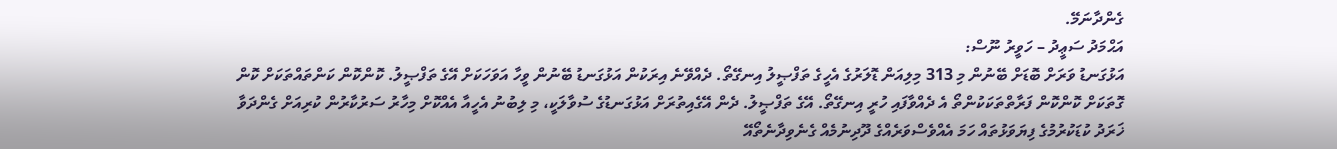ގެންދާނަމޭ.
އަޙްމަދު ސަޢީދު – ހަވީރު ނޫސް:
އަޅުގަނޑު ވަރަށް ބޮޑަށް ބޭނުން މި 313 މިލިއަން ޑޮލަރުގެ އެހީގެ ތަފްޞީލު އިނގޭތޯ. ދެއްވޭނެ އިރަކުން އަޅުގަނޑު ބޭނުން ވީހާ އަވަހަކަށް އޭގެ ތަފްޞީލު. ކޮންކޮން ކަންތައްތަކަށް ކޮން ގޮތަކަށް ކޮންކޮން ފަރާތްތަކަކުންތޯ އެ ދެއްވާފައި ހުރީ އިނގޭތޯ. އޭގެ ތަފްޞީލު. ދެން އޭގެއިތުރަށް އަޅުގަނޑުގެ ސުވާލަކީ، މި ލިބުނު އެހީއާ އެއްކޮށް މިހާރު ސަރުކާރުން ކުރިއަށް ގެންދަވާ ޚަރަދު ކުޑަކުރުމުގެ ފިޔަވަޅުތައް ހަމަ އެއްވެސްވަރެއްގެ ދޫދިނުމެއް ގެނެވިދާނެތޯއޭ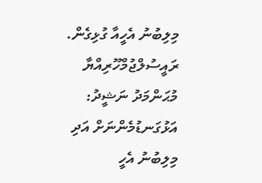މިލިބުނު އެހީއާ ގުޅިގެން.
ރައީސުލްޖުމްހޫރިއްޔާ މުޙަންމަދު ނަޝީދު:
އަޅުގަނޑުމެންނަށް އަދި މިލިބުނު އެހީ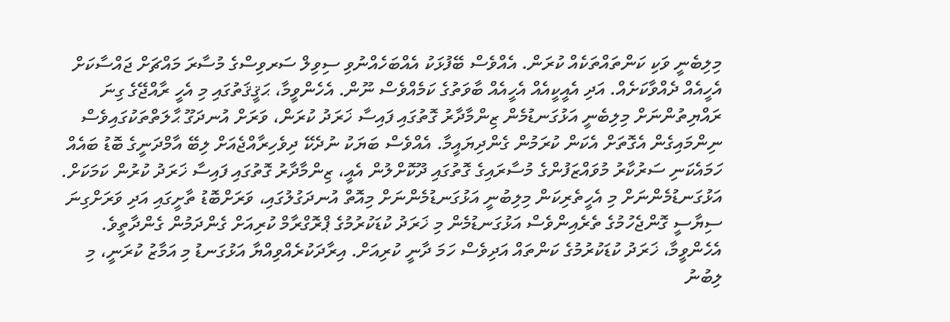މިލިބެނީ ވަކި ކަންތައްތަކެއް ކުރަން. އެއްވެސް ބޭފުޅަކު އެއްބަހެއްނުވި ސިވިލް ސަރވިސްގެ މުސާރަ މައްޗަށް ޖައްސާކަށް އެހީއެއް ދެއްވާކަށެއް. އަދި އެއީކީއެއް އެހީއެއް ބާވަތުގެ ކަމެއްވެސް ނޫން. އެހެންވީމާ، ޙަޤީޤަތުގައި މި އެހީ ރާއްޖޭގެ ގިނަ ރައްޔިތުންނަށް މިލިބެނީ އަޅުގަނޑުމެން ޒިންމާދާރު ގޮތުގައި ފައިސާ ޚަރަދު ކުރަން، ވަރަށް އުނދަގޫ ޙާލަތްތަކުގައިވެސް ނިންމައިގެން އެގޮތަށް އެކަން ކުރަމުން ގެންދިޔައީމާ. އެއްވެސް ބަޔަކު ނުދެކޭ ދިވެހިރާއްޖެއަށް ލިބޭ އާމްދަނީގެ ބޮޑު ބައެއް ހަމައެކަނި ސަރުކާރު މުވައްޒަފުންގެ މުސާރައިގެ ގޮތުގައި ދޫކޮށްލުން އެއީ، ޒިންމާދާރު ގޮތުގައި ފައިސާ ޚަރަދު ކުރުން ކަމަކަށް. އަޅުގަނޑުމެންނަށް މި އެހީތެރިކަން މިލިބުނީ އަޅުގަނޑުމެންނަށް މިއޮތް އުނދަގުލުގައި، ވަރަށްބޮޑު ތާށީގައި އަދި ވަރަށްގިނަ ސިޔާސީ ގޮންޖެހުމުގެ ތެރެއިންވެސް އަޅުގަނޑުމެން މި ޚަރަދު ކުޑަކުރުމުގެ ޕްރޮގްރާމް ކުރިއަށް ގެންދަމުން ގެންދާތީވެ. އެހެންވީމާ، ޚަރަދު ކުޑަކުރުމުގެ ކަންތައް އަދިވެސް ހަމަ ދާނީ ކުރިއަށް. އިރާދަކުރެއްވިއްޔާ އަޅުގަނޑު މި އަމާޒު ކުރަނީ، މި ލިބުނު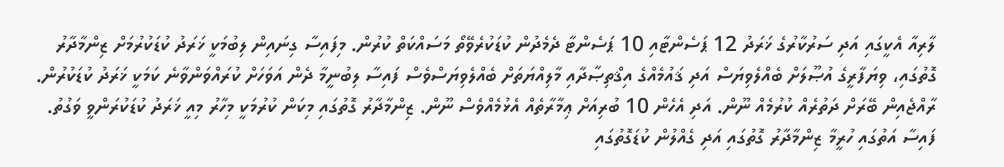ލާރިއާ އެކީގައި އަދި ސަރުކާރުގެ ޚަރަދު 12 ޕަސެންޓާއި 10 ޕަސެންޓާ ދެމެދުން ކުޑަކުރެވޭތޯ މަސައްކަތް ކުރުން. މިފައިސާ ގިނައިން ލިބުމަކީ ޚަރަދު ކުޑަކުރުމަށް ޒިންމާދާރު ގޮތުގައި، ވިޔަފާރީގެ އުޞޫލަށް ބެއްލެވިޔަސް އަދި ޤައުމެއްގެ އިޤްތިޞާދާއި މާލިއްޔަތަށް ބެއްލެވިޔަސްވެސް ފައިސާ ލިބުނީމާ ދެން އަވަހަށް ކުރައްވަންވާނެ ކަމަކީ ޚަރަދު ކުޑަކުރުން. ރާއްޖެއިން ބޭރަށް ދަތުރެއް ކުރުމެއް ނޫން. އަދި އެހެން 10 ބުރިއަށް ޢިމާރާތެއް އެޅުމެއްވެސް ނޫން. ޒިންމާދާރު ގޮތުގައި މިކަން ކުރުމަކީ މިހާރު މިއީ ޚަރަދު ކުޑަކުރަންވީ ވަގުތު. ފައިސާ އަތުގައި ހުރީމާ ޒިންމާދާރު ގޮތުގައި އަދި ގެއްލުން ކުޑަގޮތުގައި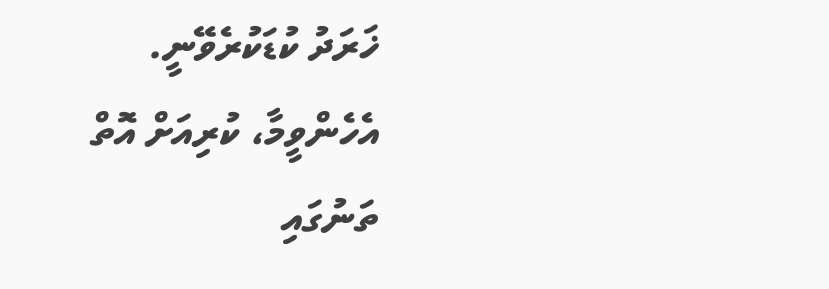ޚަރަދު ކުޑަކުރެވޭނީ. އެހެންވީމާ، ކުރިއަށް އޮތް ތަނުގައި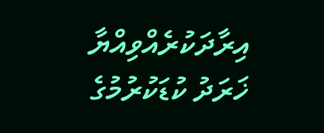އިރާދަކުރެއްވިއްޔާ ޚަރަދު ކުޑަކުރުމުގެ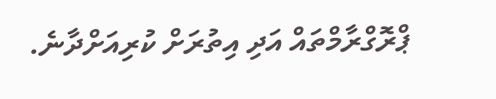ޕްރޮގްރާމްތައް އަދި އިތުރަށް ކުރިއަށްދާނެ.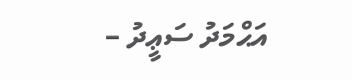އަޙްމަދު ސަޢީދު –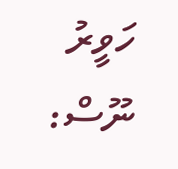ހަވީރު ނޫސް: